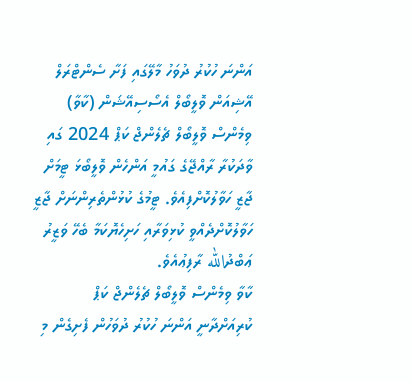އަންނަ ހުކުރު ދުވަހު މާލޭގައި ފަށާ ސެންޓްރަލް އޭޝިއަން ވޮލީބޯލް އެސޯސިއޭޝަން (ކާވާ) ވިމެންސް ވޮލީބޯލް ޗެލެންޖް ކަޕް 2024 ގައި ވާދަކުރާ ރާއްޖޭގެ ގައުމީ އަންހެން ވޮލީބޯޅަ ޓީމަށް ޖާޒީ ހަވާލުކޮށްފިއެވެ. ޓީމުގެ ކުޅުންތެރިންނަށް ޖާޒީ ހަވާލުކޮށްދެއްވީ ކުޅިވަރާއި ހަށިހެޔޮކަމާ ބެހޭ ވަޒީރު ޢަބްދުالله ރާފިޢުއެވެ.
ކާވާ ވިމެންސް ވޮލީބޯލް ޗެލެންޖް ކަޕް ކުރިއަށްދާނީ އަންނަ ހުކުރު ދުވަހުން ފެށިގެން މި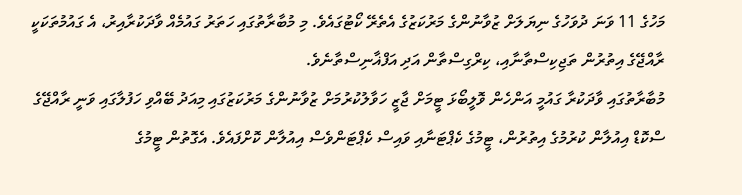މަހުގެ 11 ވަނަ ދުވަހުގެ ނިޔަލަށް ޒުވާނުންގެ މަރުކަޒުގެ އެތެރޭ ކޯޓުގައެވެ. މި މުބާރާތުގައި ހަތަރު ގައުމެއް ވާދަކުރާއިރު، އެ ގައުމުތަކަކީ ރާއްޖޭގެ އިތުރުން ތަޖިކިސްތާނާއި، ކިރްގިސްތާން އަދި އަފްޣާނިސްތާނެވެ.
މުބާރާތުގައި ވާދަކުރާ ގައުމީ އަންހެން ވޮލީބޯޅަ ޓީމަށް ޖާޒީ ހަވާލުކުރުމަށް ޒުވާނުންގެ މަރުކަޒުގައި މިއަދު ބޭއްވި ހަފުލާގައި ވަނީ ރާއްޖޭގެ ސްކޮޑް އިއުލާން ކުރުމުގެ އިތުރުން، ޓީމުގެ ކެޕްޓަނާއި ވައިސް ކެޕްޓަންވެސް އިއުލާން ކޮށްފައެވެ. އެގޮތުން ޓީމުގެ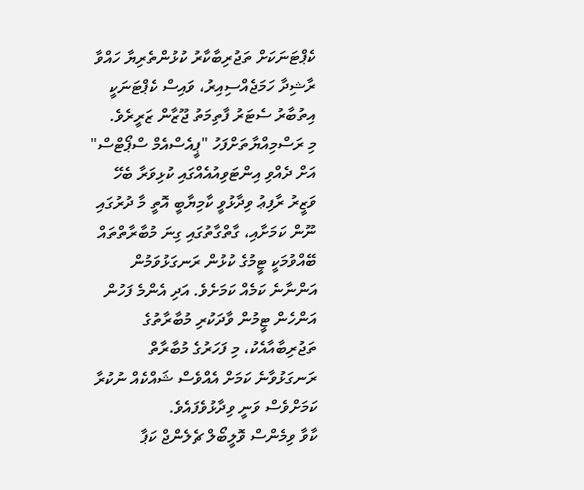ކެޕްޓަނަކަށް ތަޖުރިބާކާރު ކުޅުންތެރިޔާ ހައްވާ ރާޝިދާ ހަމަޖެއްސިއިރު، ވައިސް ކެޕްޓަނަކީ އިތުބާރު ސެޓަރު ފާތިމަތު ޖޫޒާން ޒަރީރެވެ.
މި ރަސްމިއްޔާތަށްފަހު "ޕީއެސްއެމް ސްޕޯޓްސް" އަށް ދެއްވި އިންޓަވިއުއެއްގައި ކުޅިވަރާ ބެހޭ ވަޒީރު ރާފިޢު ވިދާޅުވީ ކާމިޔާބީ އޮތީ މާ ދުރުގައި ނޫން ކަމަށާއި، ގާތްގާތުގައި ގިނަ މުބާރާތްތައް ބޭއްވުމަކީ ޓީމުގެ ކުޅުން ރަނގަޅުވަމުން އަންނާނެ ކަމެއް ކަމަށެވެ. އަދި އެންމެ ފަހުން އަންހެން ޓީމުން ވާދަކުރި މުބާރާތުގެ ތަޖުރިބާއާއެކު، މި ފަހަރުގެ މުބާރާތް ރަނގަޅުވާނެ ކަމަށް އެއްވެސް ޝައްކެއް ނުކުރާ ކަމަށްވެސް ވަނީ ވިދާޅުވެފައެވެ.
ކާވާ ވިމެންސް ވޮލީބޯލް ޗެލެންޖް ކަޕާ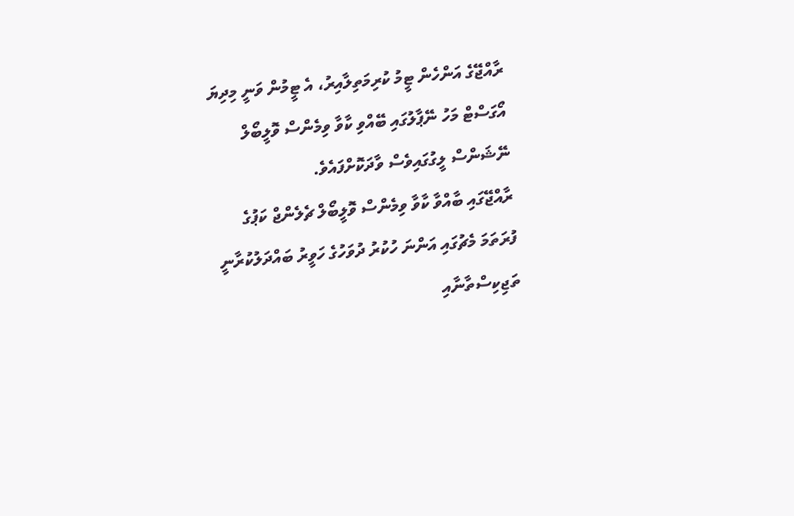ރާއްޖޭގެ އަންހެން ޓީމު ކުރިމަތިލާއިރު، އެ ޓީމުން ވަނީ މިދިޔަ އޯގަސްޓް މަހު ނޭޕާލުގައި ބޭއްވި ކާވާ ވިމެންސް ވޮލީބޯލް ނޭޝަންސް ލީގުގައިވެސް ވާދަކޮށްފައެވެ.
ރާއްޖޭގައި ބާއްވާ ކާވާ ވިމެންސް ވޮލީބޯލް ޗެލެންޖް ކަޕުގެ ފުރަތަމަ މެޗުގައި އަންނަ ހުކުރު ދުވަހުގެ ހަވީރު ބައްދަލުކުރާނީ ތަޖިކިސްތާނާއި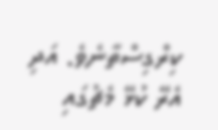ކިރްގިސްތާނެވެ. އަދި އެރޭ ކުޅޭ މެޗުގައި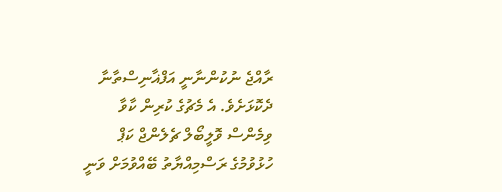ރާއްޖެ ނުކުންނާނީ އަފްޣާނިސްތާނާ ދެކޮޅަށެވެ. އެ މެޗުގެ ކުރިން ކާވާ ވިމެންސް ވޮލީބޯލް ޗެލެންޖް ކަޕް ހުޅުވުމުގެ ރަސްމިއްޔާތު ބޭއްވުމަށް ވަނީ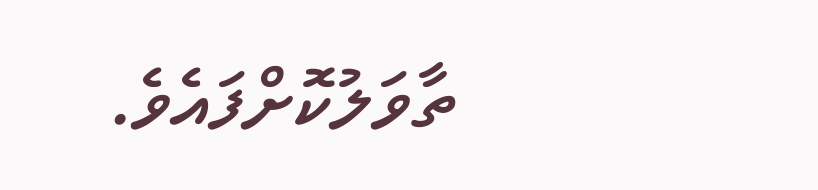ތާވަލުކޮށްފައެވެ.